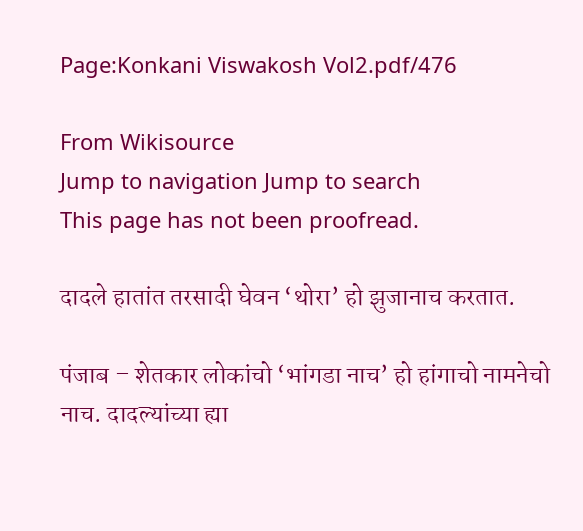Page:Konkani Viswakosh Vol2.pdf/476

From Wikisource
Jump to navigation Jump to search
This page has not been proofread.

दादले हातांत तरसादी घेवन ‘थोरा’ हो झुजानाच करतात.

पंजाब – शेतकार लोकांचो ‘भांगडा नाच’ हो हांगाचो नामनेचो नाच. दादल्यांच्या ह्या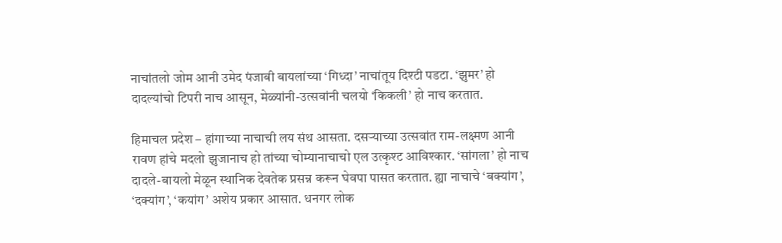नाचांतलो जोम आनी उमेद पंजाबी बायलांच्या ‘गिध्दा’ नाचांतूय दिश्टी पडटा. ‘झुमर’ हो दादल्यांचो टिपरी नाच आसून, मेळ्यांनी-उत्सवांनी चलयो ‘किकली’ हो नाच करतात.

हिमाचल प्रदेश – हांगाच्या नाचाची लय संथ आसता. दसऱ्याच्या उत्सवांत राम-लक्ष्मण आनी रावण हांचे मदलो झुजानाच हो तांच्या चोम्यानाचाचो एल उत्कृश्ट आविश्कार. ‘सांगला’ हो नाच दादले-बायलो मेळून स्थानिक देवतेक प्रसन्न करून घेवपा पासत करतात. ह्या नाचाचे ‘बक्यांग’, ‘दक्यांग’, ‘कयांग’ अशेय प्रकार आसात. धनगर लोक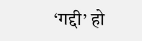‘गद्दी’ हो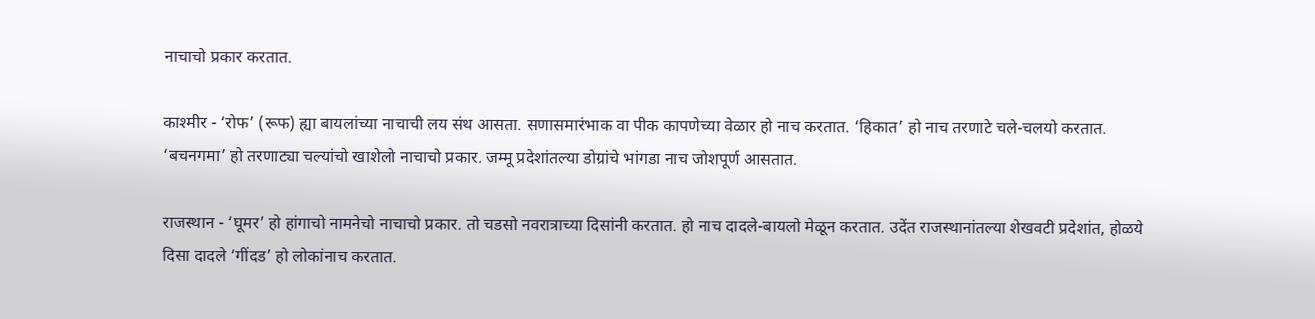नाचाचो प्रकार करतात.

काश्मीर - ‘रोफ’ (रूफ) ह्या बायलांच्या नाचाची लय संथ आसता. सणासमारंभाक वा पीक कापणेच्या वेळार हो नाच करतात. ‘हिकात’ हो नाच तरणाटे चले-चलयो करतात. ‘बचनगमा’ हो तरणाट्या चल्यांचो खाशेलो नाचाचो प्रकार. जम्मू प्रदेशांतल्या डोग्रांचे भांगडा नाच जोशपूर्ण आसतात.

राजस्थान - ‘घूमर’ हो हांगाचो नामनेचो नाचाचो प्रकार. तो चडसो नवरात्राच्या दिसांनी करतात. हो नाच दादले-बायलो मेळून करतात. उदेंत राजस्थानांतल्या शेखवटी प्रदेशांत, होळये दिसा दादले ‘गींदड’ हो लोकांनाच करतात.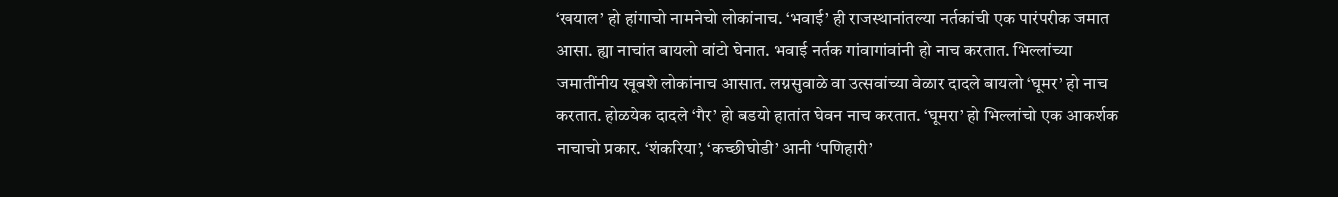‘खयाल’ हो हांगाचो नामनेचो लोकांनाच. ‘भवाई’ ही राजस्थानांतल्या नर्तकांची एक पारंपरीक जमात आसा. ह्या नाचांत बायलो वांटो घेनात. भवाई नर्तक गांवागांवांनी हो नाच करतात. भिल्लांच्या जमातींनीय खूबशे लोकांनाच आसात. लग्नसुवाळे वा उत्सवांच्या वेळार दादले बायलो ‘घूमर’ हो नाच करतात. होळयेक दादले ‘गैर’ हो बडयो हातांत घेवन नाच करतात. ‘घूमरा’ हो भिल्लांचो एक आकर्शक नाचाचो प्रकार. ‘शंकरिया’, ‘कच्छीघोडी’ आनी ‘पणिहारी’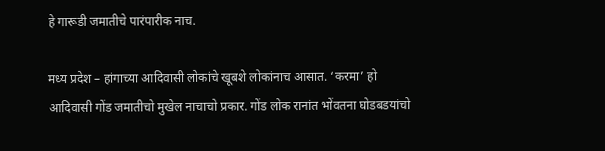हे गारूडी जमातीचे पारंपारीक नाच.

मध्य प्रदेश – हांगाच्या आदिवासी लोकांचे खूबशे लोकांनाच आसात. ‘करमा’ हो आदिवासी गोंड जमातीचो मुखेल नाचाचो प्रकार. गोंड लोक रानांत भोंवतना घोडबडयांचो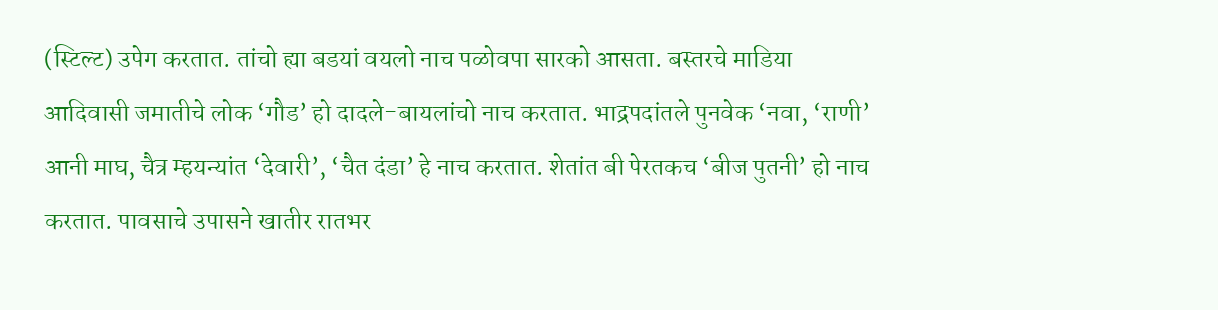(स्टिल्ट) उपेग करतात. तांचो ह्या बडयां वयलो नाच पळोवपा सारको आसता. बस्तरचे माडिया आदिवासी जमातीचे लोक ‘गौड’ हो दादले-बायलांचो नाच करतात. भाद्रपदांतले पुनवेक ‘नवा, ‘राणी’ आनी माघ, चैत्र म्हयन्यांत ‘देवारी’, ‘चैत दंडा’ हे नाच करतात. शेतांत बी पेरतकच ‘बीज पुतनी’ हो नाच करतात. पावसाचे उपासने खातीर रातभर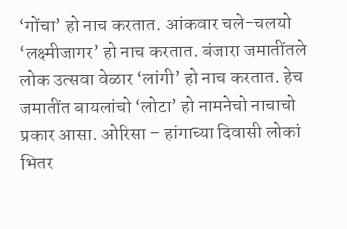‘गोंचा’ हो नाच करतात. आंकवार चले-चलयो ‘लक्ष्मीजागर’ हो नाच करतात. बंजारा जमातींतले लोक उत्सवा वेळार ‘लांगी’ हो नाच करतात. हेच जमातींत बायलांचो ‘लोटा’ हो नामनेचो नाचाचो प्रकार आसा. ओरिसा – हांगाच्या दिवासी लोकां भितर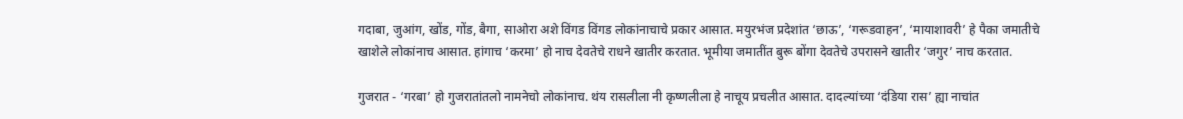गदाबा, जुआंग, खोंड, गोंड, बैगा, साओरा अशे विंगड विंगड लोकांनाचाचे प्रकार आसात. मयुरभंज प्रदेशांत ‘छाऊ’, ‘गरूडवाहन’, ‘मायाशावरी’ हे पैका जमातीचे खाशेले लोकांनाच आसात. हांगाच ‘करमा’ हो नाच देवतेचे राधने खातीर करतात. भूमीया जमातींत बुरू बोंगा देवतेचे उपरासने खातीर ‘जगुर’ नाच करतात.

गुजरात - ‘गरबा’ हो गुजरातांतलो नामनेचो लोकांनाच. थंय रासलीला नी कृष्णलीला हे नाचूय प्रचलीत आसात. दादल्यांच्या ‘दंडिया रास’ ह्या नाचांत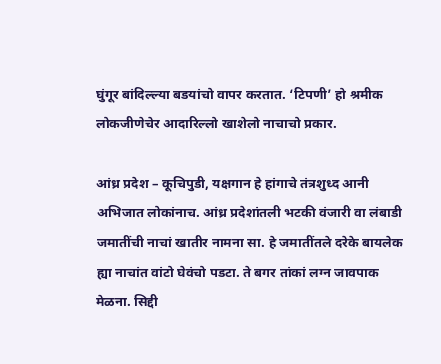घुंगूर बांदिल्ल्या बडयांचो वापर करतात. ‘टिपणी’ हो श्रमीक लोकजीणेचेर आदारिल्लो खाशेलो नाचाचो प्रकार.

आंध्र प्रदेश – कूचिपुडी, यक्षगान हे हांगाचे तंत्रशुध्द आनी अभिजात लोकांनाच. आंध्र प्रदेशांतली भटकी वंजारी वा लंबाडी जमातींची नाचां खातीर नामना सा. हे जमातींतले दरेके बायलेक ह्या नाचांत वांटो घेवंचो पडटा. ते बगर तांकां लग्न जावपाक मेळना. सिद्दी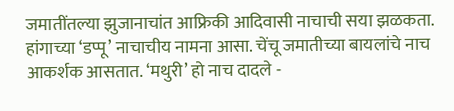जमातींतल्या झुजानाचांत आफ्रिकी आदिवासी नाचाची सया झळकता. हांगाच्या ‘डप्पू’ नाचाचीय नामना आसा. चेंचू जमातीच्या बायलांचे नाच आकर्शक आसतात. ‘मथुरी’ हो नाच दादले -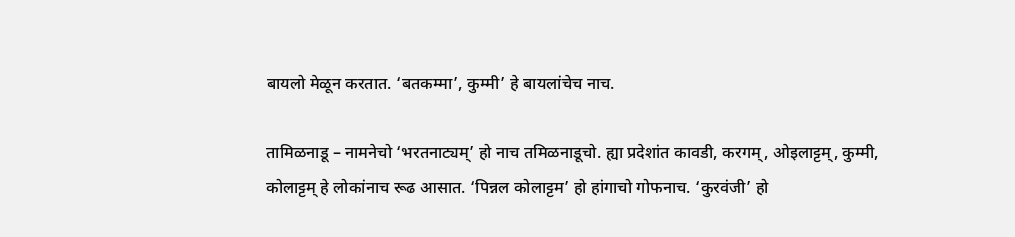बायलो मेळून करतात. ‘बतकम्मा’, कुम्मी’ हे बायलांचेच नाच.

तामिळनाडू – नामनेचो ‘भरतनाट्यम्’ हो नाच तमिळनाडूचो. ह्या प्रदेशांत कावडी, करगम्, ओइलाट्टम्, कुम्मी, कोलाट्टम् हे लोकांनाच रूढ आसात. ‘पिन्नल कोलाट्टम’ हो हांगाचो गोफनाच. ‘कुरवंजी’ हो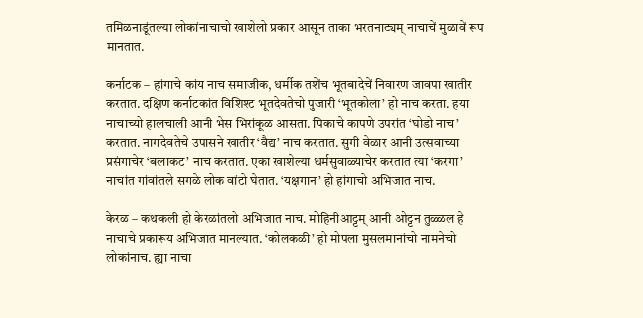तमिळनाडूंतल्या लोकांनाचाचो खाशेलो प्रकार आसून ताका भरतनाट्यम् नाचाचें मुळावें रूप मानतात.

कर्नाटक – हांगाचे कांय नाच समाजीक, धर्मीक तशेंच भूतबादेचें निवारण जावपा खातीर करतात. दक्षिण कर्नाटकांत विशिश्ट भूतदेवतेचो पुजारी ‘भूतकोला’ हो नाच करता. हया नाचाच्यो हालचाली आनी भेस भिरांकूळ आसता. पिकाचे कापणे उपरांत ‘घोडो नाच’ करतात. नागदेवतेचे उपासने खातीर ‘वैद्य’ नाच करतात. सुगी वेळार आनी उत्सवाच्या प्रसंगाचेर ‘बलाकट’ नाच करतात. एका खाशेल्या धर्मसुवाळ्याचेर करतात त्या ‘करगा’ नाचांत गांवांतले सगळे लोक वांटो घेतात. ‘यक्षगान’ हो हांगाचो अभिजात नाच.

केरळ – कथकली हो केरळांतलो अभिजात नाच. मोहिनीआट्टम् आनी ओट्टन तुळ्ळल हे नाचाचे प्रकारूय अभिजात मानल्यात. ‘कोलकळी’ हो मोपला मुसलमानांचो नामनेचो लोकांनाच. ह्या नाचा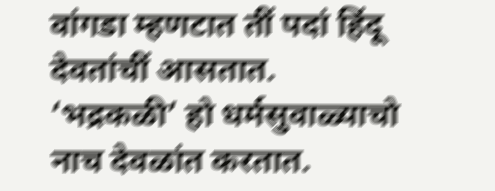वांगडा म्हणटात तीं पदां हिंदू देवतांचीं आसतात. ‘भद्रकळी’ हो धर्मसुवाळ्याचो नाच देवळांत करतात.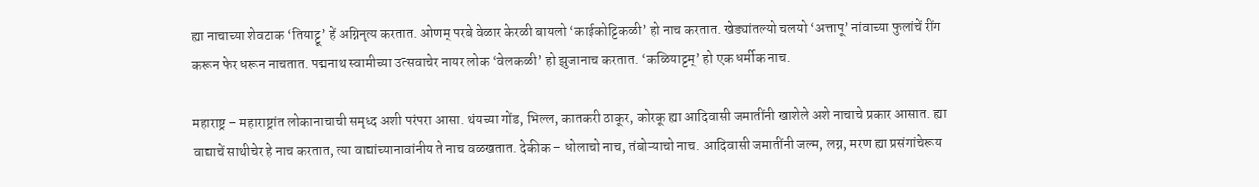ह्या नाचाच्या शेवटाक ‘तियाट्टू’ हें अग्निनृत्य करतात. ओणम् परबे वेळार केरळी बायलो ‘काईकोट्टिकळी’ हो नाच करतात. खेड्यांतल्यो चलयो ‘अत्तापू’ नांवाच्या फुलांचें रींग करून फेर धरून नाचतात. पद्मनाथ स्वामीच्या उत्सवाचेर नायर लोक ‘वेलकळी’ हो झुजानाच करतात. ‘कळियाट्टम्’ हो एक धर्मीक नाच.

महाराष्ट्र – महाराष्ट्रांत लोकानाचाची समृध्द अशी परंपरा आसा. थंयच्या गोंड, भिल्ल, कातकरी ठाकूर, कोरकू ह्या आदिवासी जमातींनी खाशेले अशे नाचाचे प्रकार आसात. ह्या वाद्याचें साथीचेर हे नाच करतात, त्या वाद्यांच्यानावांनीय ते नाच वळखतात. देकीक – धोलाचो नाच, तंबोऱ्याचो नाच. आदिवासी जमातींनी जल्म, लग्न, मरण ह्या प्रसंगांचेरूय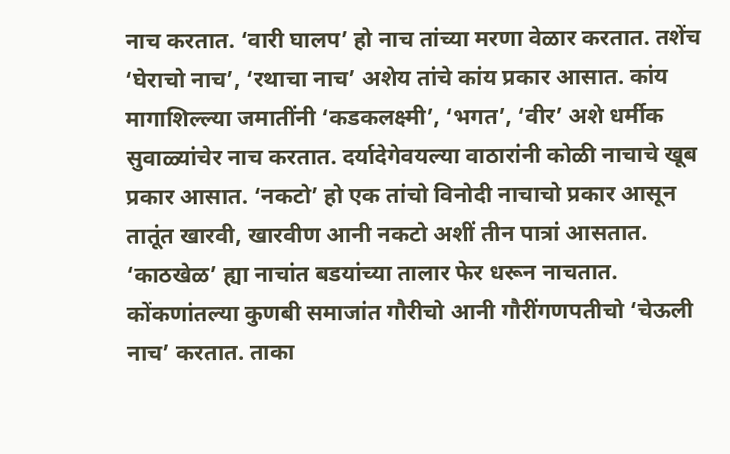नाच करतात. ‘वारी घालप’ हो नाच तांच्या मरणा वेळार करतात. तशेंच ‘घेराचो नाच’, ‘रथाचा नाच’ अशेय तांचे कांय प्रकार आसात. कांय मागाशिल्ल्या जमातींनी ‘कडकलक्ष्मी’, ‘भगत’, ‘वीर’ अशे धर्मीक सुवाळ्यांचेर नाच करतात. दर्यादेगेवयल्या वाठारांनी कोळी नाचाचे खूब प्रकार आसात. ‘नकटो’ हो एक तांचो विनोदी नाचाचो प्रकार आसून तातूंत खारवी, खारवीण आनी नकटो अशीं तीन पात्रां आसतात. ‘काठखेळ’ ह्या नाचांत बडयांच्या तालार फेर धरून नाचतात. कोंकणांतल्या कुणबी समाजांत गौरीचो आनी गौरींगणपतीचो ‘चेऊली नाच’ करतात. ताका